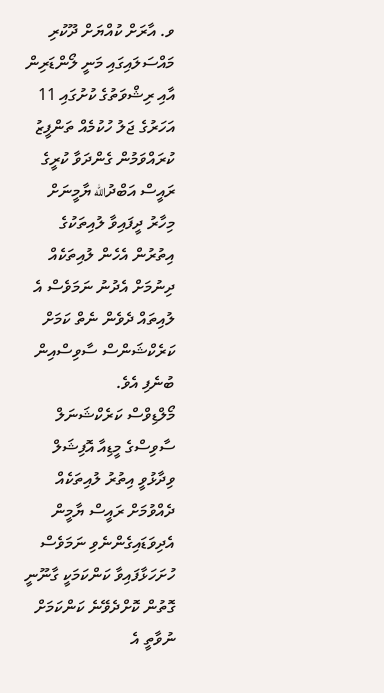ވ. އާރަށް ކުއްޔަށް ދޫކުރި މައްސަލައިގައި މަނީ ލޯންޑަރިން އާއި ރިޝްވަތުގެ ކުށުގައި 11 އަހަރުގެ ޖަލު ހުކުމެއް ތަންފީޒު ކުރައްވަމުން ގެންދަވާ ކުރީގެ ރައީސް އަބްދުالله ޔާމީނަށް މިހާރު ދީފައިވާ ލުއިތަކުގެ އިތުރުން އެހެން ލުއިތަކެއް ދިނުމަށް އެދުނު ނަމަވެސް އެ ލުއިތައް ދެވެން ނެތް ކަމަށް ކަރެކްޝަންސް ސާވިސްއިން ބުނެފި އެވެ.
މޯލްޑިވްސް ކަރެކްޝަނަލް ސާވިސްގެ މީޑިއާ އޮފިޝަލް ވިދާޅުވީ އިތުރު ލުއިތަކެއް ދެއްވުމަށް ރައީސް ޔާމީން އެދިވަޑައިގެންނެވި ނަމަވެސް ހުށަހަޅާފައިވާ ކަންކަމަކީ ގާނޫނީ ގޮތުން ކޮށްދެވޭނެ ކަންކަމަށް ނުވާތީ އެ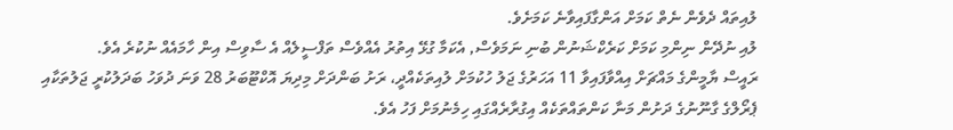ލުއިތައް ދެވެން ނެތް ކަމަށް އަންގާފައިވާނެ ކަމަށެވެ.
ލުއި ނުދޭން ނިންމި ކަމަށް ކަރެކްޝަނުން ބުނި ނަމަވެސް, އެކަމާ ގުޅޭ އިތުރު އެއްވެސް ތަފްސީލެއް އެ ސާވިސް އިން ހާމައެއް ނުކުރެ އެވެ.
ރައީސް ޔާމީންގެ މައްޗަށް އިއްވާފައިވާ 11 އަހަރުގެ ޖަލު ހުކުމަށް ލުއިތަކެއްދީ، ރަށު ބަންދަށް މިދިޔަ އޮކްޓޫބަރު 28 ވަނަ ދުވަހު ބަދަލުކުރީ ޖަލުތަކާއި ޕެރޯލްގެ ގާނޫނުގެ ދަށުން މަނާ ކަންތައްތަކެއް އިގުރާރެއްގައި ހިމެނުމަށް ފަހު އެވެ.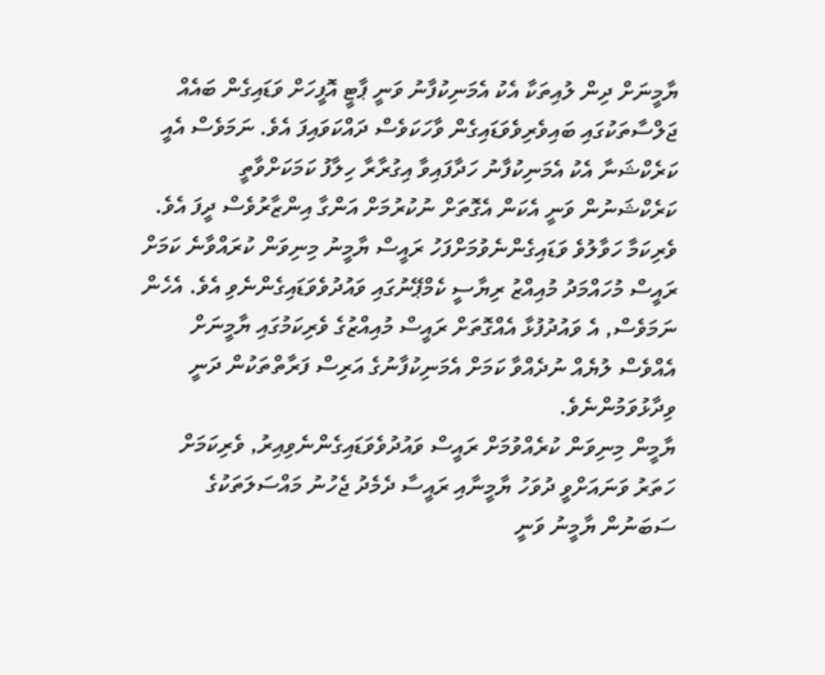ޔާމީނަށް ދިން ލުއިތަކާ އެކު އެމަނިކުފާނު ވަނީ ޕާޓީ އޮފީހަށް ވަޑައިގެން ބައެއް ޖަލްސާތަކުގައި ބައިވެރިވެވަޑައިގެން ވާހަކަވެސް ދައްކަވައިފަ އެވެ. ނަމަވެސް އެއީ ކަރެކްޝަނާ އެކު އެމަނިކުފާނު ހަދާފައިވާ އިގުރާރާ ހިލާފު ކަމަކަށްވާތީ ކަރެކްޝަނުން ވަނީ އެކަން އެގޮތަށް ނުކުރުމަށް އަންގާ އިންޒާރުވެސް ދީފަ އެވެ.
ވެރިކަމާ ހަވާލުވެ ވަޑައިގެންނެވުމަށްފަހު ރައީސް ޔާމީނު މިނިވަން ކުރައްވާނެ ކަމަށް ރައީސް މުހައްމަދު މުއިއްޒު ރިޔާސީ ކެމްޕޭނުގައި ވައުދުވެވަޑައިގެންނެވި އެވެ. އެހެން ނަމަވެސް, އެ ވައުދުފުޅާ އެއްގޮތަށް ރައީސް މުއިއްޒުގެ ވެރިކަމުގައި ޔާމީނަށް އެއްވެސް ލުޔެއް ނުދެއްވާ ކަމަށް އެމަނިކުފާނުގެ އަރިސް ފަރާތްތަކުން ދަނީ ވިދާޅުވަމުންނެވެ.
ޔާމީން މިނިވަން ކުރެއްވުމަށް ރައީސް ވައުދުވެވަޑައިގެންނެވިއިރު, ވެރިކަމަށް ހަތަރު ވަނައަށްވީ ދުވަހު ޔާމީނާއި ރައީސާ ދެމެދު ޖެހުނު މައްސަލަތަކުގެ ސަބަނުން ޔާމީނު ވަނީ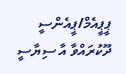ޕީޕީއެމް/ޕީއެންސީ ދޫކުރައްވާ އާ ސިޔާސީ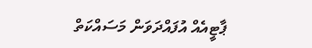ޕާޓީއެއް އުފައްދަވަން މަސައްކަތް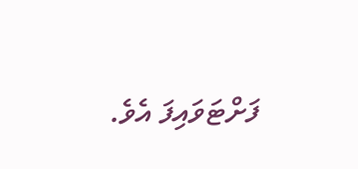ފަށްޓަވައިފަ އެވެ.